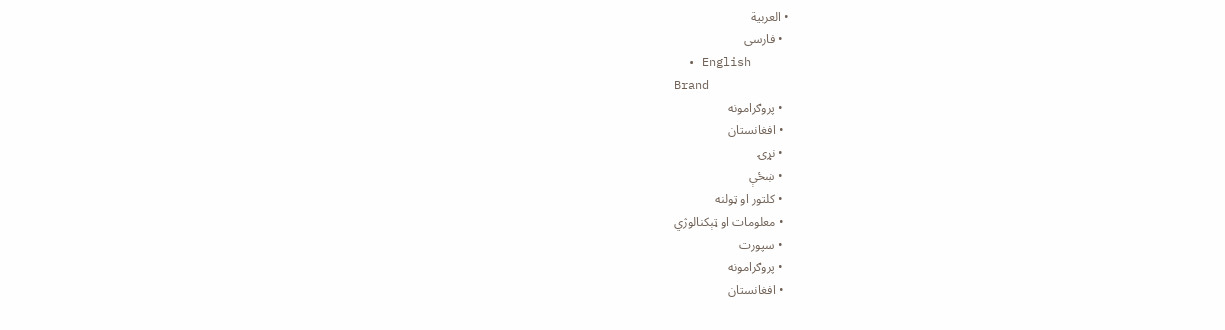• العربية
  • فارسی
  • English
Brand
  • پروګرامونه
  • افغانستان
  • نړۍ
  • ښځې
  • کلتور او ټولنه
  • معلومات او ټېکنالوژي
  • سپورت
  • پروګرامونه
  • افغانستان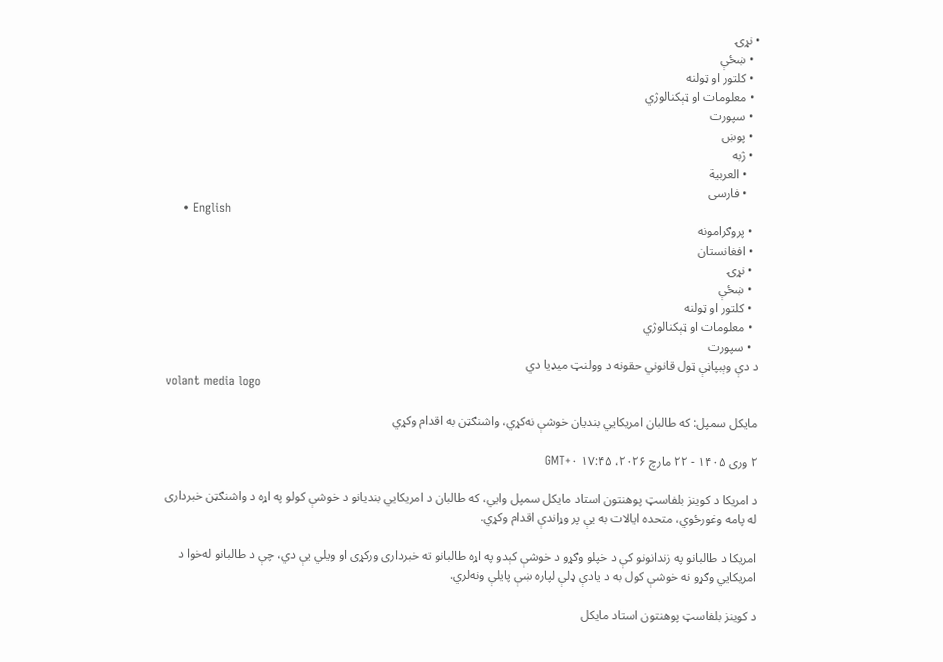• نړۍ
  • ښځې
  • کلتور او ټولنه
  • معلومات او ټېکنالوژي
  • سپورت
  • پوښ
  • ژبه
    • العربية
    • فارسی
    • English
  • پروګرامونه
  • افغانستان
  • نړۍ
  • ښځې
  • کلتور او ټولنه
  • معلومات او ټېکنالوژي
  • سپورت
د دې وېبپاڼې ټول قانوني حقونه د وولنټ میډیا دي
volant media logo

مایکل سمپل: که طالبان امریکايي بندیان خوشې نه‌کړي، واشنګټن به اقدام وکړي

۲ وری ۱۴۰۵ - ۲۲ مارچ ۲۰۲۶، ۱۷:۴۵ GMT+۰

د امریکا د کوینز بلفاسټ پوهنتون استاد مایکل سمپل وايي، که طالبان د امریکايي بندیانو د خوشې کولو په اړه د واشنګټن خبرداری له پامه وغورځوي، متحده ایالات به یې پر وړاندې اقدام وکړي.

امریکا د طالبانو په زندانونو کې د خپلو وګړو د خوشې کېدو په اړه طالبانو ته خبرداری ورکړی او ویلي یې دي، چې د طالبانو له‌خوا د امریکايي وګړو نه خوشې کول به د یادې ډلې لپاره ښې پایلې ونه‌لري.

د کوینز بلفاسټ پوهنتون استاد مایکل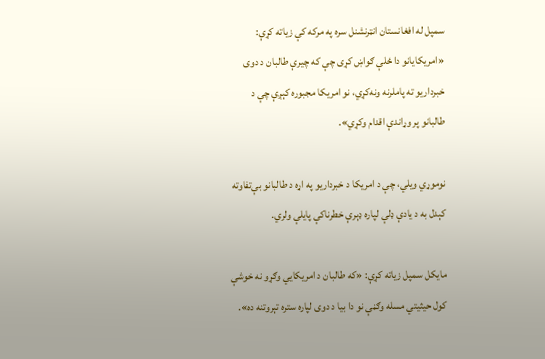سمپل له افغانستان انټرنشنل سره په مرکه کې زیاته کړې: «امریکایانو دا ځلې ګواښ کړی چې که چیرې طالبان د دوی خبرداریو ته پاملرنه ونه‌کړي، نو امریکا مجبوره کېږې چې د طالبانو پر وړاندې اقدام وکړي».

نوموړي ویلي، چې د امریکا د خبرداریو په اړه د طالبانو بې‌تفاوته کېدل به د یادې ډلې لپاره ډېرې خطرناکې پایلې ولري.

مایکل سمپل زیاته کړې: «که طالبان د امریکايي وګړو نه خوشې کول حیثیتي مسله وګڼې نو دا بیا د دوی لپاره ستره تېروتنه ده».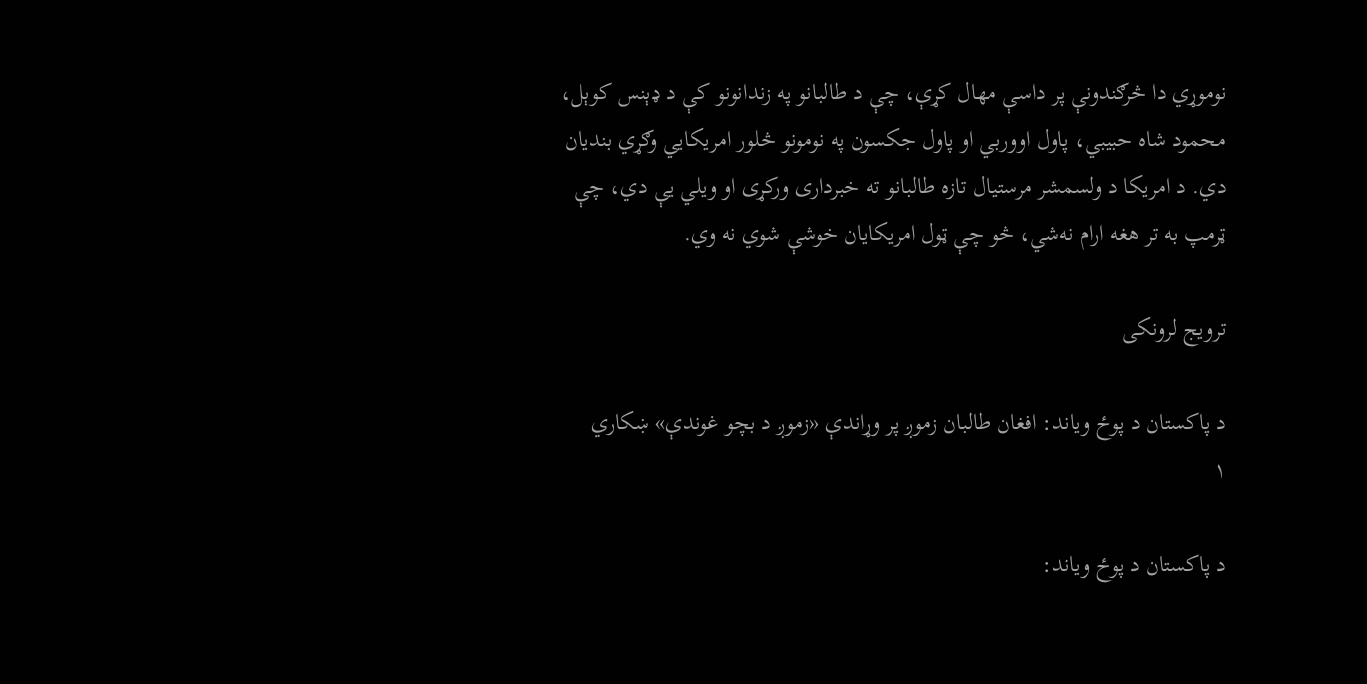نوموړي دا څرګندونې پر داسې مهال کړې، چې د طالبانو په زندانونو کې د ډېنس کوېل، محمود شاه حبیبي، پاول اووربي او پاول جکسون په نومونو څلور امریکايي وګړي بندیان دي. د امریکا د ولسمشر مرستیال تازه طالبانو ته خبرداری ورکړی او ویلي یې دي، چې ټرمپ به تر هغه ارام نه‌شي، څو چې ټول امریکايان خوشې شوي نه وي.

ترویج لرونکی

د پاکستان د پوځ ویاند: افغان طالبان زموږ پر وړاندې «زموږ د بچو غوندې» ښکاري
۱

د پاکستان د پوځ ویاند: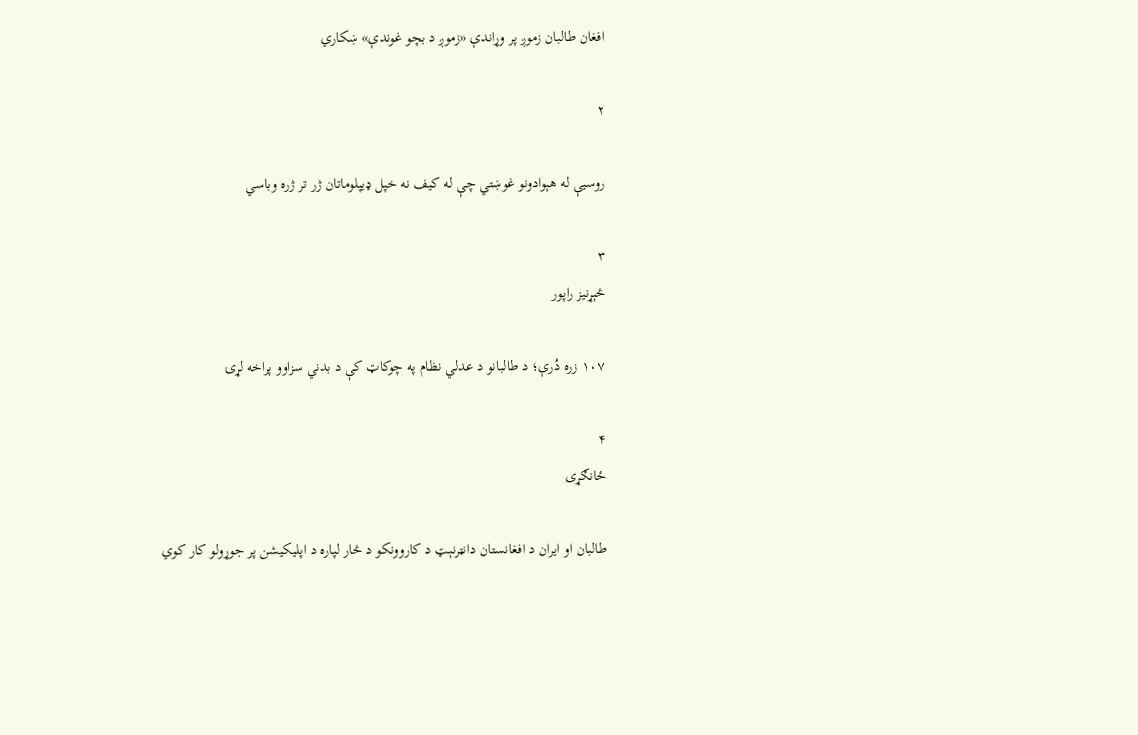افغان طالبان زموږ پر وړاندې «زموږ د بچو غوندې» ښکاري

۲

روسیې له هېوادونو غوښتي چې له کیف نه خپل ډیپلوماتان ژر تر ژره وباسي

۳
څېړنیز راپور

۱۰۷ زره دُرې؛ د طالبانو د عدلي نظام په چوکاټ کې د بدني سزاوو پراخه لړۍ

۴
ځانګړی

طالبان او ایران د افغانستان دانټرنېټ د کاروونکو د څار لپاره د اپلیکیشن پر جوړولو کار کوي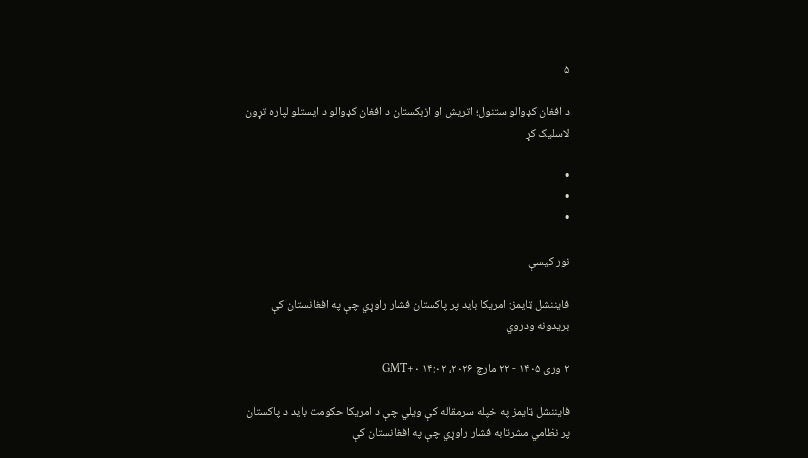۵

د افغان کډوالو ستنول؛ اتریش او ازبکستان د افغان کډوالو د ایستلو لپاره تړون لاسلیک کړ

•
•
•

نور کیسې

فایننشل ټایمز: امریکا باید پر پاکستان فشار راوړي چې په افغانستان کې بریدونه ودروي

۲ وری ۱۴۰۵ - ۲۲ مارچ ۲۰۲۶، ۱۴:۰۲ GMT+۰

فایننشل ټایمز په خپله سرمقاله کې ویلي چې د امریکا حکومت باید د پاکستان پر نظامي مشرتابه فشار راوړي چې په افغانستان کې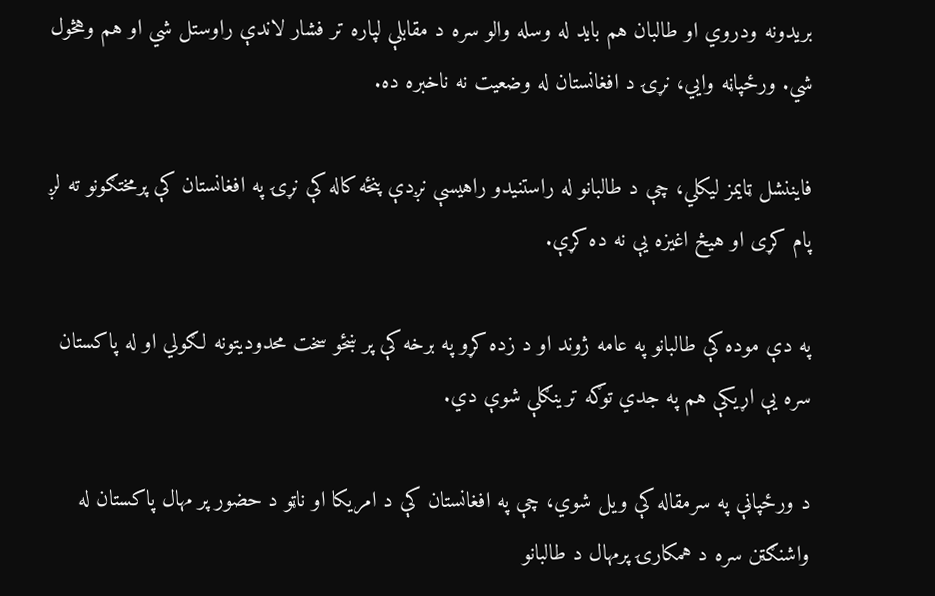بریدونه ودروي او طالبان هم باید له وسله والو سره د مقابلې لپاره تر فشار لاندې راوستل شي او هم وهڅول شي. ورځپاڼه وايي، نړۍ د افغانستان له وضعیت نه ناخبره ده.

فایننشل ټایمز لیکلي، چې د طالبانو له راستنیدو راهیسې نږدې پنځه کاله کې نړۍ په افغانستان کې پرمختګونو ته لږ پام کړی او هیڅ اغیزه یې نه ده کړې.

په دې موده کې طالبانو په عامه ژوند او د زده کړو په برخه کې پر ښځو سخت محدودیتونه لګولي او له پاکستان سره یې اړیکې هم په جدي توګه ترینګلې شوې دي.

د ورځپاڼې په سرمقاله کې ویل شوي، چې په افغانستان کې د امریکا او ناټو د حضور پر مهال پاکستان له واشنګټن سره د همکارۍ پرمهال د طالبانو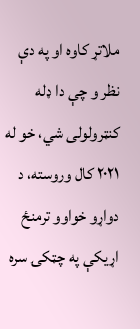ملاتړ کاوه او په دې نظر و چې دا ډله کنټرولولی شي، خو له ۲۰۲۱ کال وروسته، د دواړو خواوو ترمنځ اړیکې په چټکۍ سره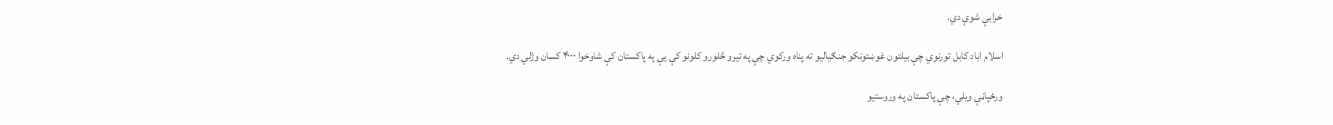خرابې شوې دي.

اسلام اباد کابل تورنوي چې بیلتون غوښتونکو جنګیالیو ته پناه ورکوي چې په تیرو څلورو کلونو کې یې په پاکستان کې شاوخوا ۴۰۰۰ کسان وژلي دي.

ورځپاڼې ویلي، چې پاکستان په وروستیو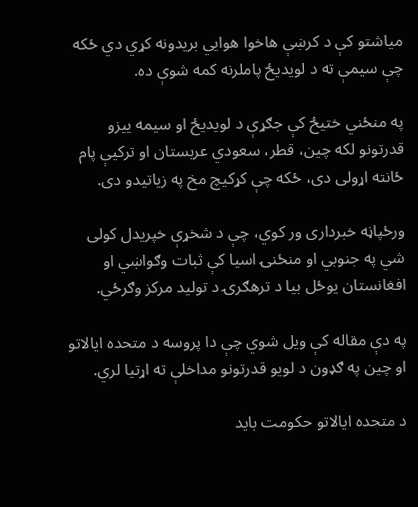میاشتو کې د کرښې هاخوا هوايي بریدونه کړي دي ځکه چې سیمې ته د لویدیځ پاملرنه کمه شوې ده.

په منځني ختیځ کې جګړې د لویدیځ او سیمه ییزو قدرتونو لکه چین، قطر، سعودي عربستان او ترکیې پام ځانته اړولی دی، ځکه چې کړکیچ مخ په زیاتیدو دی.

ورځپاڼه خبرداری ور کوي، چې د شخړې خپریدل کولی شي په جنوبي او منځنۍ اسیا کې ثبات وګواښي او افغانستان یوځل بیا د ترهګرۍ د تولید مرکز وګرځي.

په دې مقاله کې ویل شوي چې دا پروسه د متحده ایالاتو او چین په ګډون د لویو قدرتونو مداخلې ته اړتیا لري.

د متحده ایالاتو حکومت باید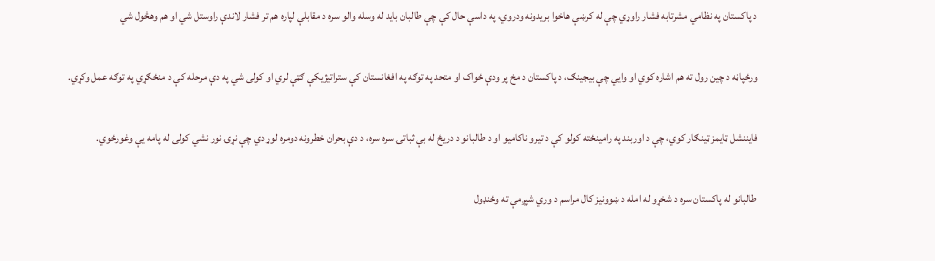د پاکستان په نظامي مشرتابه فشار راوړي چې له کرښې هاخوا بریدونه ودروي، په داسې حال کې چې طالبان باید له وسله والو سره د مقابلې لپاره هم تر فشار لاندې راوستل شي او هم وهڅول شي

ورځپاڼه د چین رول ته هم اشاره کوي او وايي چې بیجینګ، د پاکستان د مخ پر ودې ځواک او متحد په توګه په افغانستان کې ستراتیژیکې ګټې لري او کولی شي په دې مرحله کې د منځګړي په توګه عمل وکړي.

فایننشل ټایمز ټینګار کوي، چې د اوربند په رامینځته کولو کې د تیرو ناکامیو او د طالبانو د دریځ له بې ثباتۍ سره سره، د دې بحران خطرونه دومره لوړ دي چې نړۍ نور نشي کولی له پامه یې وغورځوي.

طالبانو له پاکستان سره د شخړو له امله د ښوونیز کال مراسم د وري شپږمې ته وځنډول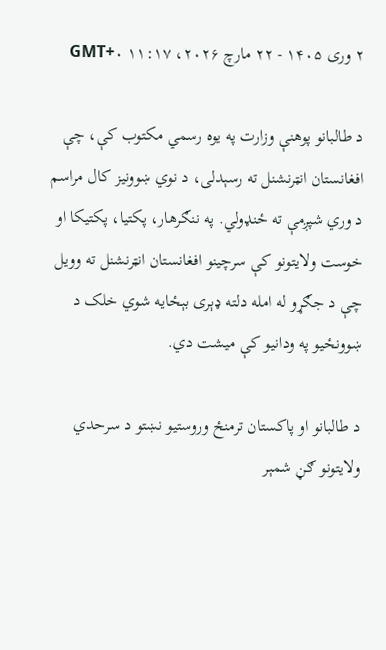۲ وری ۱۴۰۵ - ۲۲ مارچ ۲۰۲۶، ۱۱:۱۷ GMT+۰

د طالبانو پوهنې وزارت په یوه رسمي مکتوب کې، چې افغانستان انټرنشنل ته رسېدلی، د نوي ښوونیز کال مراسم د وري شپږمې ته ځنډولي. په ننګرهار، پکتیا، پکتیکا او خوست ولایتونو کې سرچینو افغانستان انټرنشنل ته وویل چې د جګړو له امله دلته ډېری بېځایه شوي خلک د ښوونځیو په ودانیو کې میشت دي.

د طالبانو او پاکستان ترمنځ وروستیو نښتو د سرحدي ولایتونو ګڼ شمېر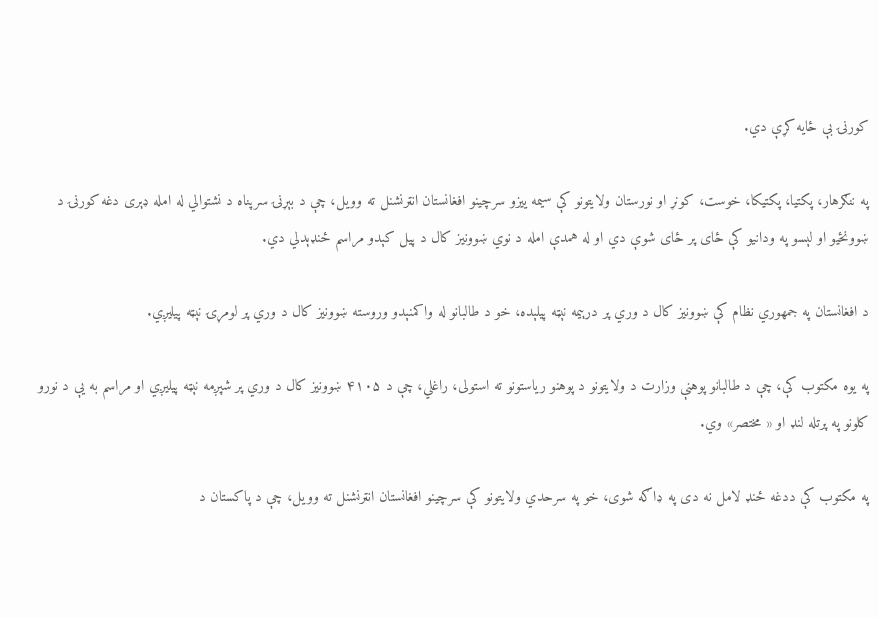کورنۍ بې ځایه کړې دي.

په ننګرهار، پکتیا، پکتیکا، خوست، کونړ او نورستان ولایتونو کې سیمه ییزو سرچینو افغانستان انټرنشنل ته وویل، چې د بېړنۍ سرپناه د نشتوالي له امله ډېری دغه کورنۍ د ښوونځیو او لېسو په ودانیو کې ځای پر ځای شوې دي او له همدې امله د نوي ښوونیز کال د پیل کېدو مراسم ځنډېدلي دي.

د افغانستان په جمهوري نظام کې ښوونیز کال د وري پر درېیمه نېټه پیلېده، خو د طالبانو له واکمنېدو وروسته ښوونیز کال د وري پر لومړۍ نېټه پیلیږي.

په یوه مکتوب کې، چې د طالبانو پوهنې وزارت د ولایتونو د پوهنو ریاستونو ته استولی، راغلي، چې د ۴۱۰۵ ښوونیز کال د وري پر شپږمه نېټه پیلیږي او مراسم به یې د نورو کلونو په پرتله لنډ او « مختصر» وي.

په مکتوب کې ددغه ځنډ لامل نه دی په ډاګه شوی، خو په سرحدي ولایتونو کې سرچینو افغانستان انټرنشنل ته وویل، چې د پاکستان د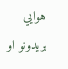هوايي بریدونو او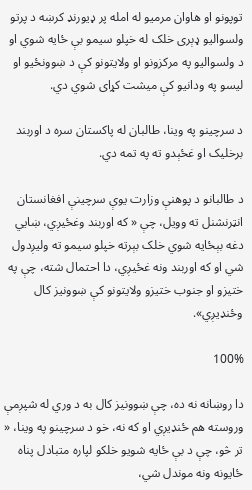توپونو او هاوان مرمیو له امله پر ډیورنډ کرښه د پرتو ولسوالیو ډېری خلک له خپلو سیمو بې ځایه شوي او د ولسوالیو په مرکزونو او ولایتونو کې د ښوونځیو او لیسو په ودانیو کې میشت کړای شوي دي.

د سرچینو په وینا، طالبان له پاکستان سره د اوربند برخلیک او غځېدو ته په تمه دي.

د طالبانو د پوهنې وزارت یوې سرچینې افغانستان انټرنشنل ته وویل، چې « که اوربند وغځیږي، ښايي دغه بېځایه شوي خلک بېرته خپلو سیمو ته ولیږدول شي او که اوربند ونه غځیږي، دا احتمال شته، چې په ختیزو او جنوب ختیزو ولایتونو کې ښوونیز کال وځنډیږي».

100%

دا روښانه نه ده، چې ښوونیز کال به د وري له شپږمې وروسته هم ځنډیږي او که نه، خو د سرچینو په وینا، « تر څو، چې د بې ځایه شویو خلکو لپاره متبادل پناه ځایونه ونه موندل شي،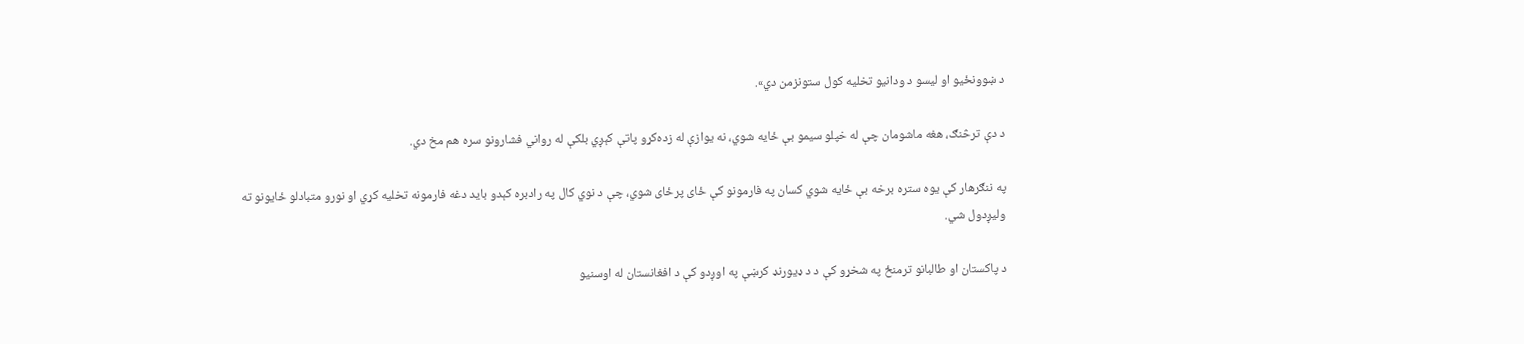د ښوونځیو او لیسو د ودانیو تخلیه کول ستونزمن دي».

د دې ترڅنګ، هغه ماشومان چې له خپلو سیمو بې ځایه شوي، نه یوازې له زده‌کړو پاتې کېږي بلکې له رواني فشارونو سره هم مخ دي.

په ننګرهار کې یوه ستره برخه بې ځایه شوي کسان په فارمونو کې ځای پرځای شوي، چې د نوي کال په رادبره کېدو باید دغه فارمونه تخلیه کړي او نورو متبادلو ځایونو ته ولیږدول شي.

د پاکستان او طالبانو ترمنځ په شخړو کې د د ډیورنډ کرښې په اوږدو کې د افغانستان له اوسنیو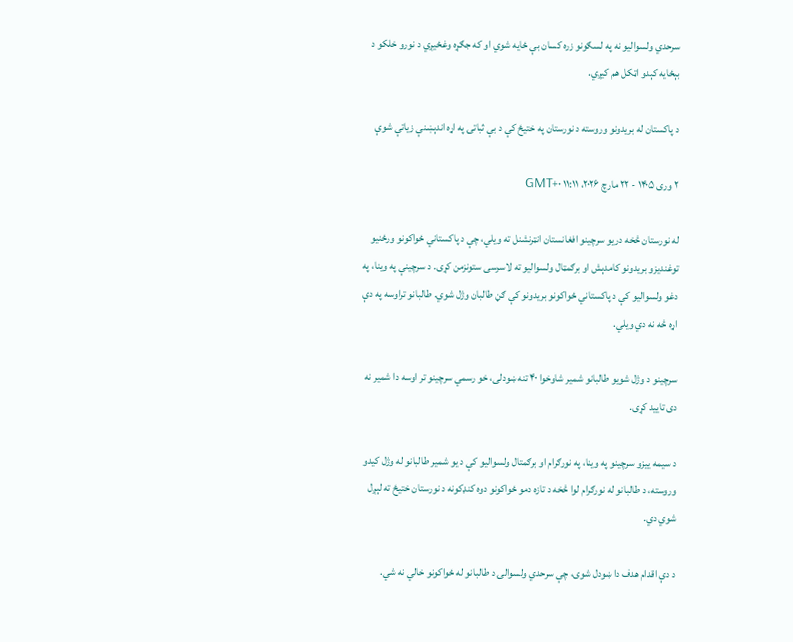سرحدي ولسوالیو نه په لسګونو زره کسان بې ځایه شوي او که جګړه وغځیږي د نورو خلکو د بېځایه کېدو اټکل هم کیږي.

د پاکستان له بریدونو وروسته د نورستان په ختیځ کې د بې ثباتۍ په اړه اندېښنې زیاتې شوې

۲ وری ۱۴۰۵ - ۲۲ مارچ ۲۰۲۶، ۱۱:۱۱ GMT+۰

له نورستان څخه دریو سرچینو افغانستان انټرنشنل ته ویلي، چې د پاکستاني ځواکونو ورځنیو توغندیزو بریدونو کامدېش او برګمټال ولسوالیو ته لاسرسی ستونزمن کړی. د سرچینې په وینا، په دغو ولسوالیو کې د پاکستاني ځواکونو بریدونو کې ګڼ طالبان وژل شوي. طالبانو تراوسه په دې اړه څه نه دي ویلي.

سرچینو د وژل شویو طالبانو شمیر شاوخوا ۴۰ تنه ښودلی، خو رسمي سرچینو تر اوسه دا شمیر نه دی تایید کړی.

د سیمه ییزو سرچینو په وینا، په نورګرام او برګمتال ولسوالیو کې د یو شمیر طالبانو له وژل کیدو وروسته، د طالبانو له نورګرام لوا څخه د تازه دمو ځواکونو دوه کنډکونه د نورستان ختیځ ته لېږل شوي دي.

د دې اقدام هدف دا ښودل شوی، چې سرحدي ولسوالۍ د طالبانو له ځواکونو خالي نه شي.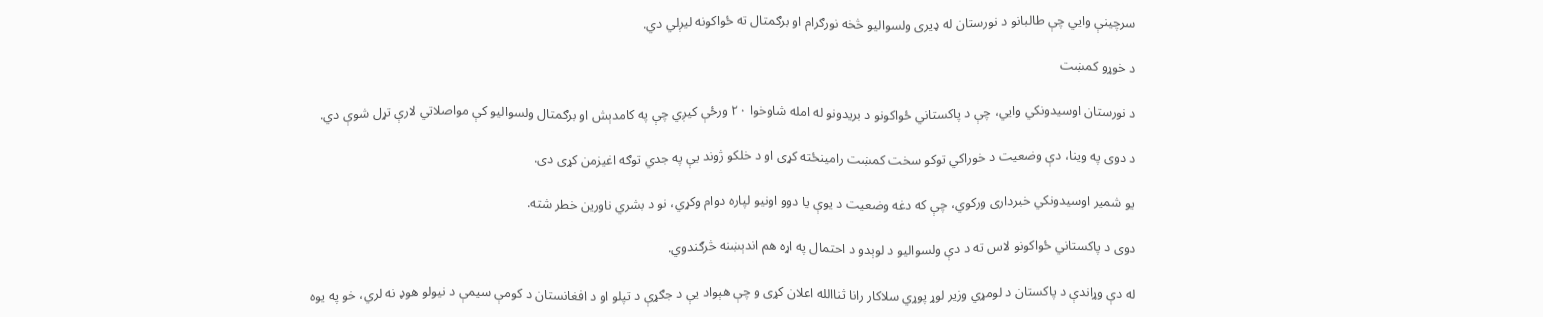سرچینې وايي چې طالبانو د نورستان له ډیری ولسوالیو څخه نورګرام او برګمتال ته ځواکونه لیږلي دي.

د خوړو کمښت

د نورستان اوسیدونکي وايي، چې د پاکستاني ځواکونو د بریدونو له امله شاوخوا ۲۰ ورځې کیږي چې په کامدېش او برګمتال ولسوالیو کې مواصلاتي لارې تړل شوې دي.

د دوی په وینا، دې وضعیت د خوراکي توکو سخت کمښت رامینځته کړی او د خلکو ژوند یې په جدي توګه اغیزمن کړی دی.

یو شمیر اوسیدونکي خبرداری ورکوي، چې که دغه وضعیت د یوې یا دوو اونیو لپاره دوام وکړي، نو د بشري ناورین خطر شته.

دوی د پاکستاني ځواکونو لاس ته د دې ولسوالیو د لوېدو د احتمال په اړه هم اندېښنه څرګندوي.

له دې وړاندې د پاکستان د لومړي وزیر لوړ پوړي سلاکار رانا ثناالله اعلان کړی و چې هېواد یې د جګړې د تپلو او د افغانستان د کومې سیمې د نیولو هوډ نه لري، خو په یوه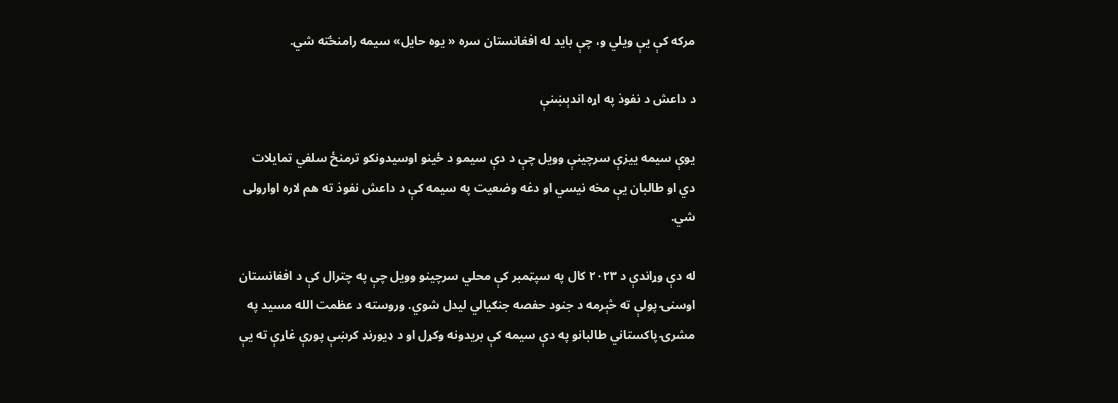مرکه کې یې ویلي و، چې باید له افغانستان سره « یوه حایل» سیمه رامنځته شي.

د داعش د نفوذ په اړه اندېښنې

یوې سیمه ییزې سرچینې وویل چې د دې سیمو د ځینو اوسیدونکو ترمنځ سلفي تمایلات دي او طالبان یې مخه نیسي او دغه وضعیت په سیمه کې د داعش نفوذ ته هم لاره اوارولی شي.

له دې وړاندې د ۲۰۲۳ کال په سپټمبر کې محلي سرچینو وویل چې په چترال کې د افغانستان اوسنۍ پولې ته څېرمه د جنود حفصه جنګیالي لیدل شوي. وروسته د عظمت الله مسید په مشرۍ پاکستاني طالبانو په دې سیمه کې بریدونه وکړل او د ډیورنډ کرښې پورې غاړې ته یې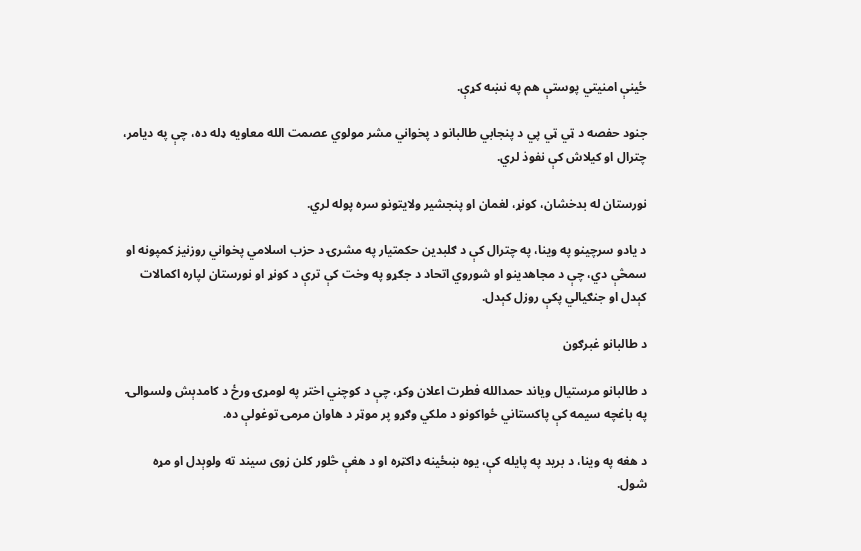ځینې امنیتي پوستې هم په نښه کړې.

جنود حفصه د ټي ټي پي د پنجابي طالبانو د پخواني مشر مولوي عصمت الله معاویه ډله ده، چې په دیامر، چترال او کیلاش کې نفوذ لري.

نورستان له بدخشان، کونړ، لغمان او پنجشیر ولایتونو سره پوله لري.

د یادو سرچینو په وینا، په چترال کې د ګلبدین حکمتیار په مشرۍ د حزب اسلامي پخواني روزنیز کمپونه او سمڅې دي، چې د مجاهدینو او شوروي اتحاد د جګړو په وخت کې ترې د کونړ او نورستان لپاره اکمالات کېدل او جنګیالي پکې روزل کېدل.

د طالبانو غبرګون

د طالبانو مرستیال ویاند حمدالله فطرت اعلان وکړ، چې د کوچني اختر په لومړۍ ورځ د کامدېش ولسوالۍ په باغچه سیمه کې پاکستاني ځواکونو د ملکي وګړو پر موټر د هاوان مرمۍ توغولې ده.

د هغه په وینا، د برید په پایله کې، یوه ښځینه ډاکټره او د هغې څلور کلن زوی سیند ته ولوېدل او مړه شول.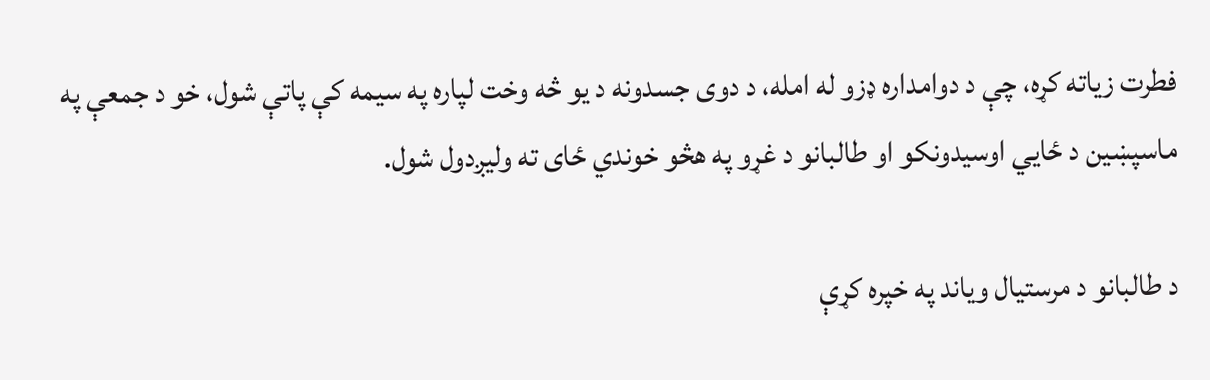فطرت زیاته کړه، چې د دوامداره ډزو له امله، د دوی جسدونه د یو څه وخت لپاره په سیمه کې پاتې شول، خو د جمعې په ماسپښین د ځایي اوسیدونکو او طالبانو د غړو په هڅو خوندي ځای ته ولیږدول شول.

د طالبانو د مرستیال ویاند په خپره کړې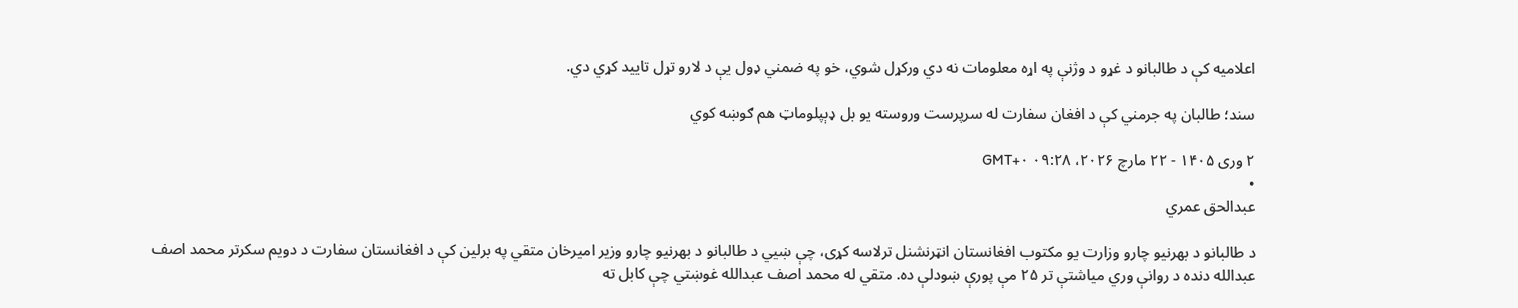اعلامیه کې د طالبانو د غړو د وژنې په اړه معلومات نه دي ورکړل شوي، خو په ضمني ډول یې د لارو تړل تایید کړي دي.

سند؛ طالبان په جرمني کې د افغان سفارت له سرپرست وروسته یو بل ډېپلوماټ هم ګوښه کوي

۲ وری ۱۴۰۵ - ۲۲ مارچ ۲۰۲۶، ۰۹:۲۸ GMT+۰
•
عبدالحق عمري

د طالبانو د بهرنیو چارو وزارت یو مکتوب افغانستان انټرنشنل ترلاسه کړی، چې ښیي د طالبانو د بهرنیو چارو وزیر امیرخان متقي په برلین کې د افغانستان سفارت د دویم سکرتر محمد اصف عبدالله دنده د روانې وري میاشتې تر ۲۵ مې پورې ښودلې ده. متقي له محمد اصف عبدالله غوښتي چې کابل ته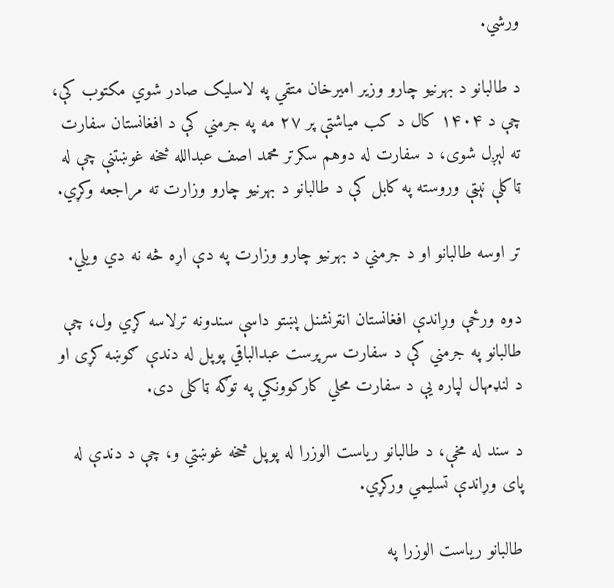ورشي.

د طالبانو د بهرنیو چارو وزیر امیرخان متقي په لاسلیک صادر شوي مکتوب کې، چې د ۱۴۰۴ کال د کب میاشتې پر ۲۷ مه په جرمني کې د افغانستان سفارت ته لېږل شوی، د سفارت له دوهم سکرتر محمد اصف عبدالله څخه غوښتنې چې له ټاکلې نېټې وروسته په کابل کې د طالبانو د بهرنیو چارو وزارت ته مراجعه وکړي.

تر اوسه طالبانو او د جرمني د بهرنیو چارو وزارت په دې اړه څه نه دي ویلي.

دوه ورځې وړاندې افغانستان انټرنشنل پښتو داسې سندونه ترلاسه کړي ول، چې طالبانو په جرمني کې د سفارت سرپرست عبدالباقي پوپل له دندې ګوښه کړی او د لنډمهال لپاره یې د سفارت محلي کارکوونکي په توګه ټاکلی دی.

د سند له مخې، د طالبانو ریاست الوزرا له پوپل څخه غوښتي و، چې د دندې له پای وړاندې تسلیمي ورکړي.

طالبانو ریاست الوزرا په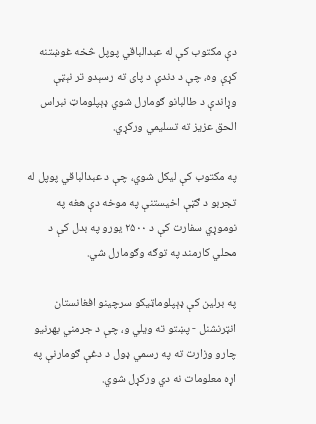دې مکتوب کې له عبدالباقي پوپل څخه غوښتنه کړې وه، چې د دندې د پای ته رسېدو تر نېټې وړاندې د طالبانو ګومارل شوي ډېپلوماټ نبراس الحق عزیز ته تسلیمي ورکړي.

په مکتوب کې لیکل شوي، چې د عبدالباقي پوپل له تجربو د ګټې اخیستنې په موخه دې هغه په نوموړي سفارت کې د ۲۵۰۰ یورو په بدل کې د محلي کارمند په توګه وګومارل شي.

په برلین کې ډېپلوماټیکو سرچینو افغانستان انټرنشنل - پښتو ته ویلي و، چې د جرمني بهرنیو چارو وزارت ته په رسمي ډول د دغې ګومارنې په اړه معلومات نه دي ورکړل شوي.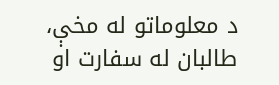د معلوماتو له مخې، طالبان له سفارت او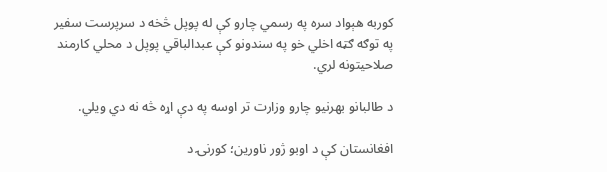کوربه هېواد سره په رسمي چارو کې له پوپل څخه د سرپرست سفیر په توګه ګټه اخلي خو په سندونو کې عبدالباقي پوپل د محلي کارمند صلاحیتونه لري.

د طالبانو بهرنیو چارو وزارت تر اوسه په دې اړه څه نه دي ویلي.

افغانستان کې د اوبو ژور ناورین؛ کورنۍ د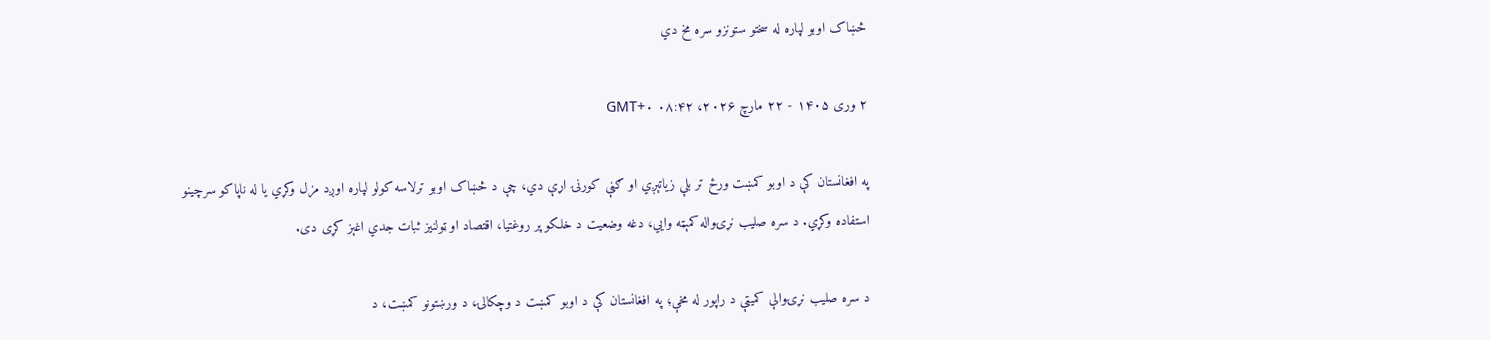څښاک اوبو لپاره له سختو ستونزو سره مخ دي

۲ وری ۱۴۰۵ - ۲۲ مارچ ۲۰۲۶، ۰۸:۴۲ GMT+۰

په افغانستان کې د اوبو کمښت ورځ تر بلې زیاتېږي او ګڼې کورنۍ اړې دي، چې د څښاک اوبو ترلاسه کولو لپاره اوږد مزل وکړي یا له ناپاکو سرچینو استفاده وکړي. د سره صلیب نړۍواله کمېټه وايي، دغه وضعیت د خلکو پر روغتیا، اقتصاد او ټولنیز ثبات جدي اغېز کړی دی.

د سره صلیب نړۍوالې کمیټې د راپور له مخې؛ په افغانستان کې د اوبو کمښت د وچکالۍ، د ورښتونو کمښت، د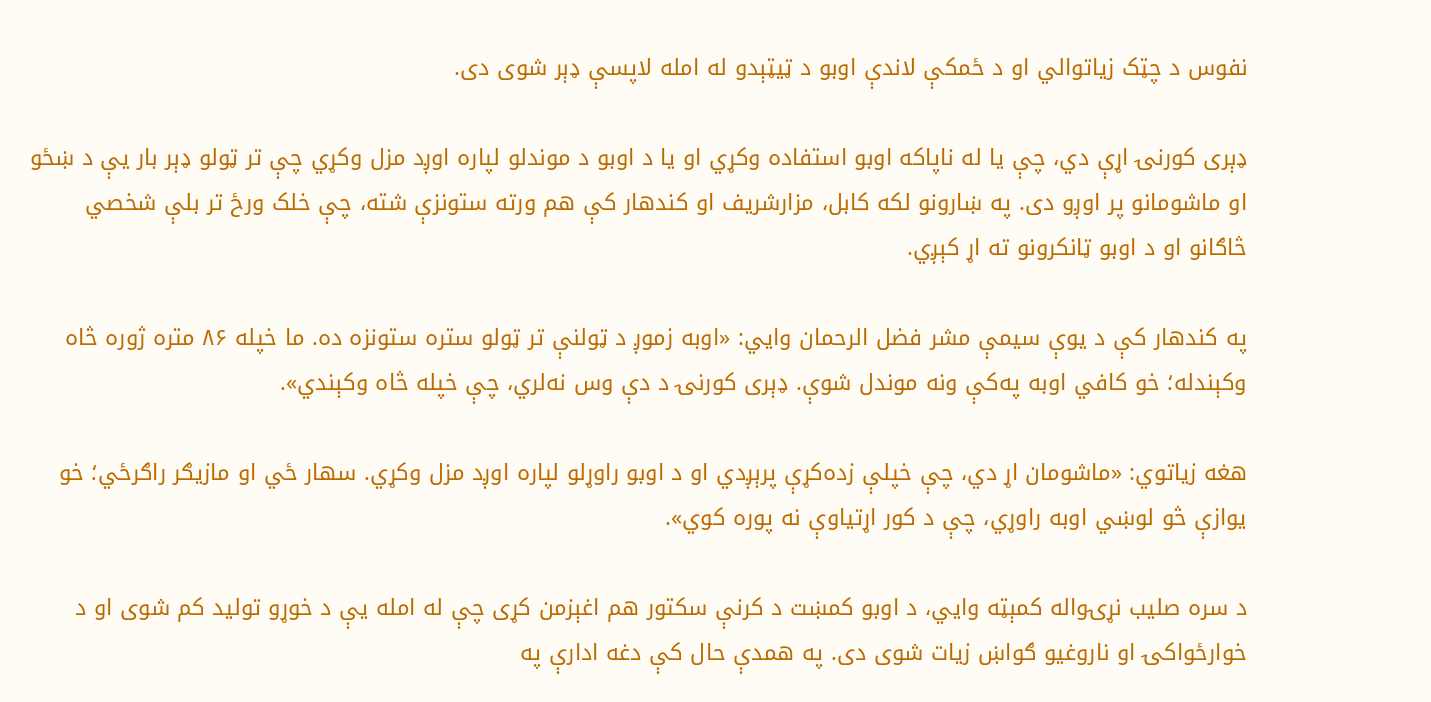نفوس د چټک زیاتوالي او د ځمکې لاندې اوبو د ټیټېدو له امله لاپسې ډېر شوی دی.

ډېری کورنۍ اړې دي، چې یا له ناپاکه اوبو استفاده وکړي او یا د اوبو د موندلو لپاره اوږد مزل وکړي چې تر ټولو ډېر بار یې د ښځو او ماشومانو پر اوږو دی. په ښارونو لکه کابل، مزارشریف او کندهار کې هم ورته ستونزې شته، چې خلک ورځ تر بلې شخصي څاګانو او د اوبو ټانکرونو ته اړ کېږي.

په کندهار کې د یوې سیمې مشر فضل الرحمان وايي: «اوبه زموږ د ټولنې تر ټولو ستره ستونزه ده. ما خپله ۸۶ متره ژوره څاه وکېندله؛ خو کافي اوبه په‌کې ونه موندل شوې. ډېری کورنۍ د دې وس نه‌لري، چې خپله څاه وکېندي».

هغه زیاتوي: «ماشومان اړ دي، چې خپلې زده‌کړې پرېږدي او د اوبو راوړلو لپاره اوږد مزل وکړي. سهار ځي او مازیګر راګرځي؛ خو یوازې څو لوښي اوبه راوړي، چې د کور اړتیاوې نه پوره کوي».

د سره صلیب نړۍواله کمېټه وايي، د اوبو کمښت د کرنې سکتور هم اغېزمن کړی چې له امله یې د خوړو تولید کم شوی او د خوارځواکۍ او ناروغیو ګواښ زیات شوی دی. په همدې حال کې دغه ادارې په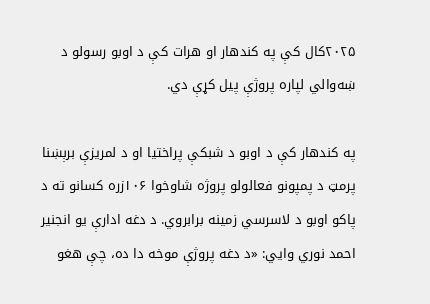۲۰۲۵کال کې په کندهار او هرات کې د اوبو رسولو د ښه‌والي لپاره پروژې پیل کړې دي.

په کندهار کې د اوبو د شبکې پراختیا او د لمریزې برېښنا پرمټ د پمپونو فعالولو پروژه شاوخوا ۱۰۶زره کسانو ته د پاکو اوبو د لاسرسي زمینه برابروي. د دغه ادارې یو انجنیر احمد نوري وايي: «د دغه پروژې موخه دا ده، چې هغو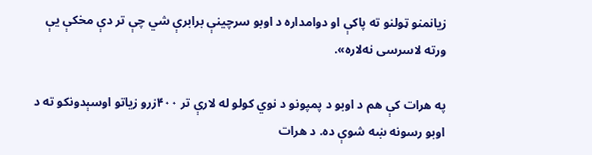زیانمنو ټولنو ته پاکې او دوامداره د اوبو سرچینې برابرې شي چې تر دې مخکې یې ورته لاسرسی نه‌لاره».

په هرات کې هم د اوبو د پمپونو د نوي کولو له لارې تر ۴۰۰زرو زیاتو اوسېدونکو ته د اوبو رسونه ښه شوې ده. د هرات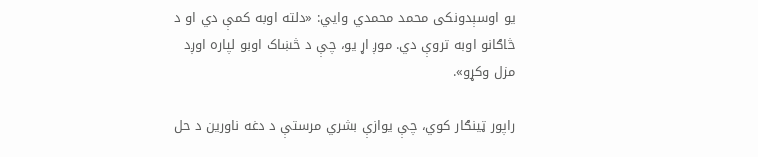یو اوسېدونکی محمد محمدي وايي: «دلته اوبه کمې دي او د څاګانو اوبه تروې دي. موږ اړ یو، چې د څښاک اوبو لپاره اوږد مزل وکړو».

راپور ټینګار کوي، چې یوازې بشري مرستې د دغه ناورین د حل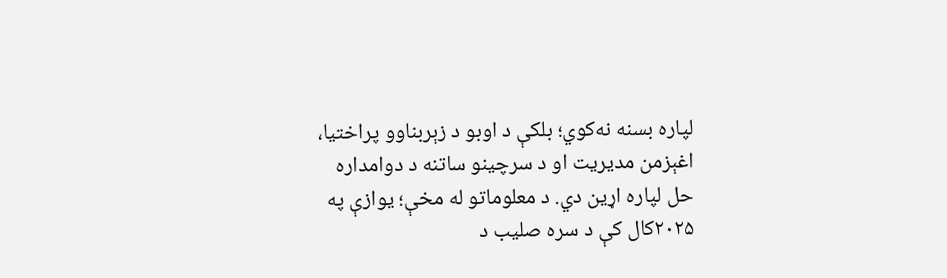لپاره بسنه نه‌کوي؛ بلکې د اوبو د زېربناوو پراختیا، اغېزمن مدیریت او د سرچینو ساتنه د دوامداره حل لپاره اړین دي. د معلوماتو له مخې؛ یوازې په ۲۰۲۵کال کې د سره صلیب د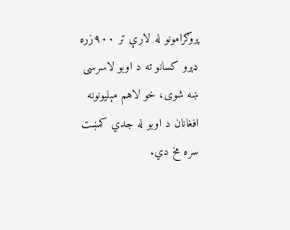پروګرامونو له لارې تر ۹۰۰زره ډېرو کسانو ته د اوبو لاسرسی ښه شوی، خو لاهم مېلیونونه افغانان د اوبو له جدي کمښت سره مخ دي.